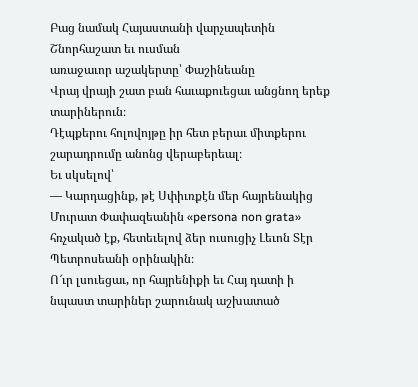Բաց նամակ Հայաստանի վարչապետին
Շնորհաշատ եւ ուսման
առաջաւոր աշակերտը՝ Փաշինեանը
Վրայ վրայի շատ բան հաւաքուեցաւ անցնող երեք տարիներուն։
Դէպքերու հոլովոյթը իր հետ բերաւ միտքերու շարադրումը անոնց վերաբերեալ։
Եւ սկսելով՝
— Կարդացինք, թէ Սփիւռքէն մեր հայրենակից Մուրատ Փափազեանին «persona non grata» հռչակած էք, հետեւելով ձեր ուսուցիչ Լեւոն Տէր Պետրոսեանի օրինակին։
Ո՜ւր լսուեցաւ, որ հայրենիքի եւ Հայ դատի ի նպաստ տարիներ շարունակ աշխատած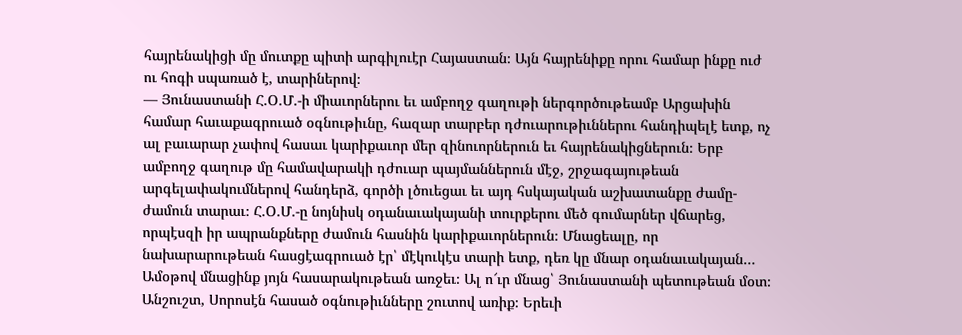հայրենակիցի մը մուտքը պիտի արգիլուէր Հայաստան։ Այն հայրենիքը որու համար ինքը ուժ ու հոգի սպառած է, տարիներով։
— Յունաստանի Հ.Օ.Մ.-ի միաւորներու եւ ամբողջ գաղութի ներգործութեամբ Արցախին համար հաւաքագրուած օգնութիւնը, հազար տարբեր դժուարութիւններու հանդիպելէ ետք, ոչ ալ բաւարար չափով հասաւ կարիքաւոր մեր զինուորներուն եւ հայրենակիցներուն։ Երբ ամբողջ գաղութ մը համավարակի դժուար պայմաններուն մէջ, շրջագայութեան արգելափակումներով հանդերձ, գործի լծուեցաւ եւ այդ հսկայական աշխատանքը ժամը-ժամուն տարաւ։ Հ.Օ.Մ.-ը նոյնիսկ օդանաւակայանի տուրքերու մեծ գումարներ վճարեց, որպէսզի իր ապրանքները ժամուն հասնին կարիքաւորներուն։ Մնացեալը, որ նախարարութեան հասցէագրուած էր՝ մէկուկէս տարի ետք, դեռ կը մնար օդանաւակայան… Ամօթով մնացինք յոյն հասարակութեան առջեւ։ Ալ ո՜ւր մնաց՝ Յունաստանի պետութեան մօտ։
Անշուշտ, Սորոսէն հասած օգնութիւնները շուտով առիք։ Երեւի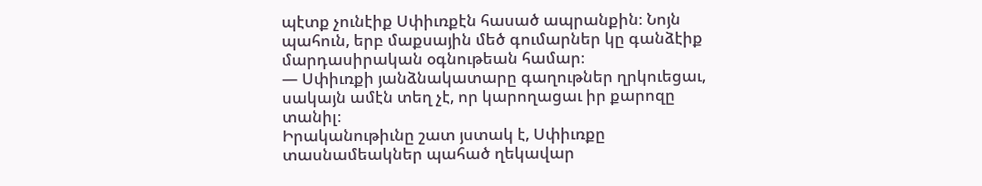պէտք չունէիք Սփիւռքէն հասած ապրանքին։ Նոյն պահուն, երբ մաքսային մեծ գումարներ կը գանձէիք մարդասիրական օգնութեան համար։
— Սփիւռքի յանձնակատարը գաղութներ ղրկուեցաւ, սակայն ամէն տեղ չէ, որ կարողացաւ իր քարոզը տանիլ։
Իրականութիւնը շատ յստակ է, Սփիւռքը տասնամեակներ պահած ղեկավար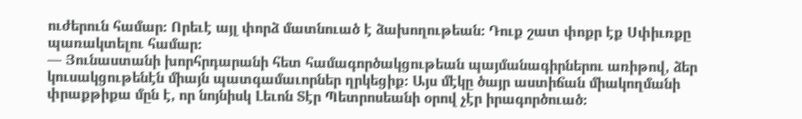ուժերուն համար։ Որեւէ այլ փորձ մատնուած է ձախողութեան։ Դուք շատ փոքր էք Սփիւռքը պառակտելու համար։
— Յունաստանի խորհրդարանի հետ համագործակցութեան պայմանագիրներու առիթով, ձեր կուսակցութենէն միայն պատգամաւորներ ղրկեցիք։ Այս մէկը ծայր աստիճան միակողմանի փրաքթիքա մըն է, որ նոյնիսկ Լեւոն Տէր Պետրոսեանի օրով չէր իրագործուած։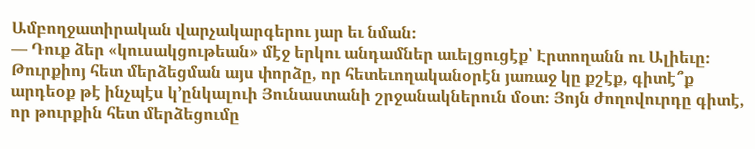Ամբողջատիրական վարչակարգերու յար եւ նման։
— Դուք ձեր «կուսակցութեան» մէջ երկու անդամներ աւելցուցէք՝ Էրտողանն ու Ալիեւը։
Թուրքիոյ հետ մերձեցման այս փորձը, որ հետեւողականօրէն յառաջ կը քշէք, գիտէ՞ք արդեօք թէ ինչպէս կ՚ընկալուի Յունաստանի շրջանակներուն մօտ։ Յոյն ժողովուրդը գիտէ, որ թուրքին հետ մերձեցումը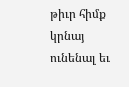թիւր հիմք կրնայ ունենալ եւ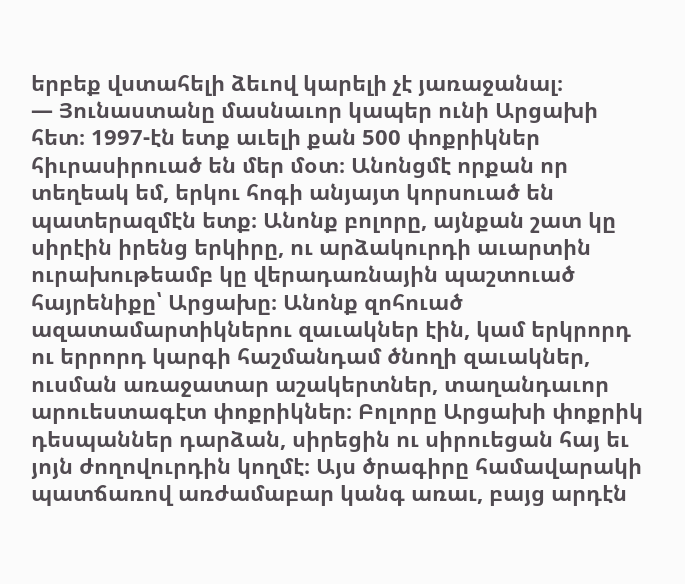երբեք վստահելի ձեւով կարելի չէ յառաջանալ։
— Յունաստանը մասնաւոր կապեր ունի Արցախի հետ։ 1997-էն ետք աւելի քան 500 փոքրիկներ հիւրասիրուած են մեր մօտ։ Անոնցմէ որքան որ տեղեակ եմ, երկու հոգի անյայտ կորսուած են պատերազմէն ետք։ Անոնք բոլորը, այնքան շատ կը սիրէին իրենց երկիրը, ու արձակուրդի աւարտին ուրախութեամբ կը վերադառնային պաշտուած հայրենիքը՝ Արցախը։ Անոնք զոհուած ազատամարտիկներու զաւակներ էին, կամ երկրորդ ու երրորդ կարգի հաշմանդամ ծնողի զաւակներ, ուսման առաջատար աշակերտներ, տաղանդաւոր արուեստագէտ փոքրիկներ։ Բոլորը Արցախի փոքրիկ դեսպաններ դարձան, սիրեցին ու սիրուեցան հայ եւ յոյն ժողովուրդին կողմէ։ Այս ծրագիրը համավարակի պատճառով առժամաբար կանգ առաւ, բայց արդէն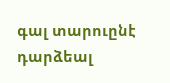գալ տարուընէ դարձեալ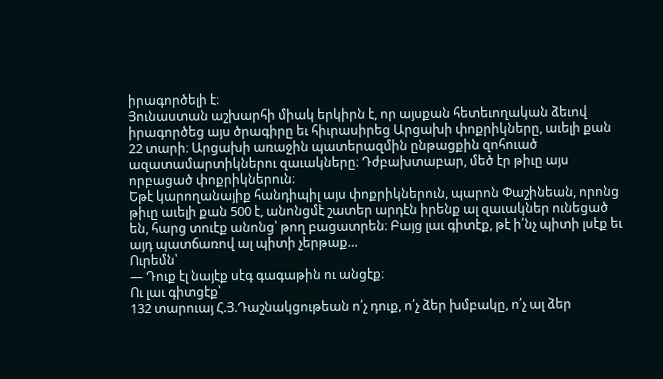իրագործելի է։
Յունաստան աշխարհի միակ երկիրն է, որ այսքան հետեւողական ձեւով իրագործեց այս ծրագիրը եւ հիւրասիրեց Արցախի փոքրիկները, աւելի քան 22 տարի։ Արցախի առաջին պատերազմին ընթացքին զոհուած ազատամարտիկներու զաւակները։ Դժբախտաբար, մեծ էր թիւը այս որբացած փոքրիկներուն։
Եթէ կարողանայիք հանդիպիլ այս փոքրիկներուն, պարոն Փաշինեան, որոնց թիւը աւելի քան 500 է, անոնցմէ շատեր արդէն իրենք ալ զաւակներ ունեցած են, հարց տուէք անոնց՝ թող բացատրեն։ Բայց լաւ գիտէք, թէ ի՛նչ պիտի լսէք եւ այդ պատճառով ալ պիտի չերթաք…
Ուրեմն՝
— Դուք էլ նայէք սէգ գագաթին ու անցէք։
Ու լաւ գիտցէք՝
132 տարուայ Հ.Յ.Դաշնակցութեան ո՛չ դուք, ո՛չ ձեր խմբակը, ո՛չ ալ ձեր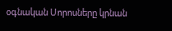օգնական Սորոսները կրնան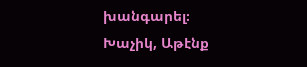խանգարել։
Խաչիկ, Աթէնք